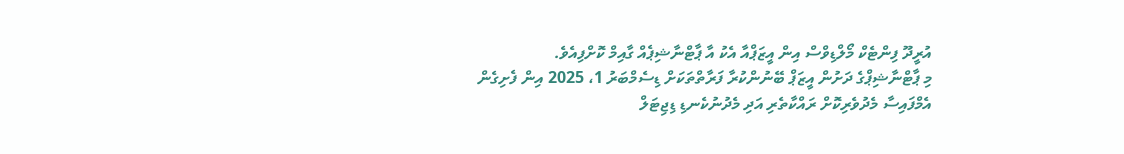އުރީދޫ ފިންޓެކް މޯލްޑިވްސް އިން އީޒަޕްއާ އެކު އާ ޕާޓްނާޝިޕެއް ގާއިމް ކޮށްފިއެވެ.
މި ޕާޓްނާޝިޕްގެ ދަށުން އީޒަޕް ބޭނުންކުރާ ފަރާތްތަކަށް ޑިސެމްބަރު 1، 2025 އިން ފެށިގެން އެމްފައިސާ މެދުވެރިކޮށް ރައްކާތެރި އަދި މެދުނުކެނޑި ޑިޖިޓަލް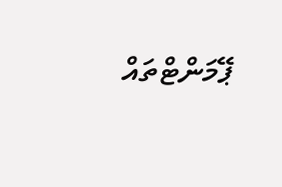ޕޭމަންޓްތައް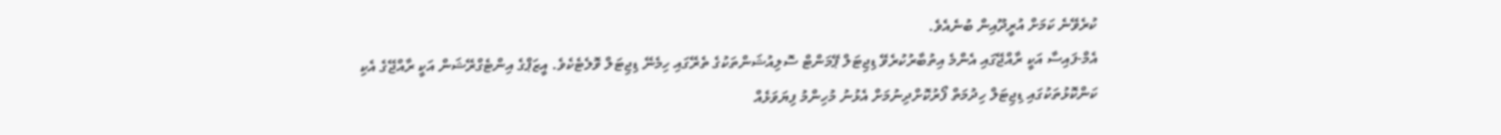ކުރެވޭނެ ކަމަށް އުރީދޫއިން ބުނެއެވެ.
އެމް-ފައިސާ އަކީ ރާއްޖޭގައި އެންމެ އިތުބާރުކުރެވޭ ޑިޖިޓަލް ޕޭމަންޓް ސޮލިއުޝަންތަކުގެ ތެރޭގައި ހިމެނޭ ޑިޖިޓަލް ވޮލެޓެކެވެ. އީޒަޕްގެ އިންޓެގްރޭޝަން އަކީ ރާއްޖޭގެ އެކި ކަންކޮޅުތަކުގައި ޑިޖިޓަލް ހިދުމަތް ފޯރުކޮށްދިނުމަށް އެޅުނު މުހިންމު ފިޔަވަޅެއް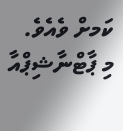ކަމށް ވެއެވެ.
މި ޕާޓްނާޝިޕްއާ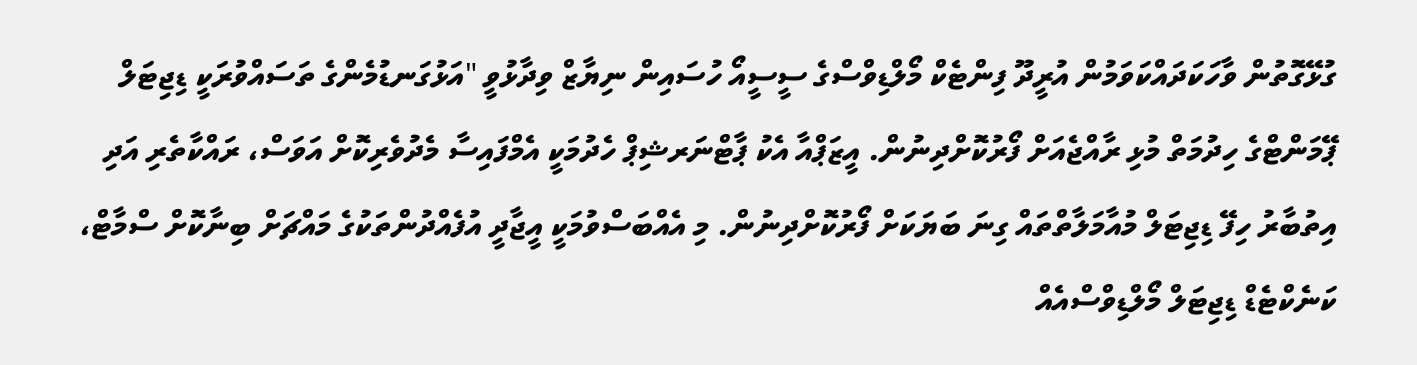ގުޅޭގޮތުން ވާހަކަދައްކަވަމުން އުރީދޫ ފިންޓެކް މޯލްޑިވްސްގެ ސީސީއޯ ހުސައިން ނިޔާޒް ވިދާޅުވީ "އަޅުގަނޑުމެންގެ ތަސައްވުރަކީ ޑިޖިޓަލް ޕޭމަންޓްގެ ހިދުމަތް މުޅި ރާއްޖެއަށް ފޯރުކޮށްދިނުން. އީޒަޕްއާ އެކު ޕާޓްނަރޝިޕް ހެދުމަކީ އެމްފައިސާ މެދުވެރިކޮށް އަވަސް، ރައްކާތެރި އަދި އިތުބާރު ހިފޭ ޑިޖިޓަލް މުއާމަލާތްތައް ގިނަ ބަޔަކަށް ފޯރުކޮށްދިނުން. މި އެއްބަސްވުމަކީ އީޖާދީ އުފެއްދުންތަކުގެ މައްޗަށް ބިނާކޮށް ސްމާޓް، ކަނެކްޓެޑް ޑިޖިޓަލް މޯލްޑިވްސްއެއް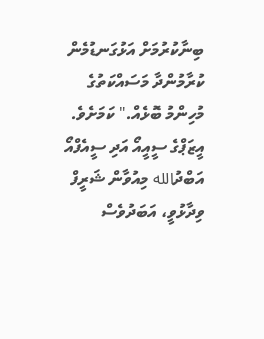ބިނާކުރުމަށް އަޅުގަނޑުމެން ކުރާމުންދާ މަސައްކަތުގެ މުހިންމު ބޮޅެއް." ކަމަށެވެ.
އީޒަޕްގެ ސީއީއޯ އަދި ސީއެފްއޯ އަބްދުالله މިއުވާން ޝަރީފް ވިދާޅުވީ، އަބަދުވެސް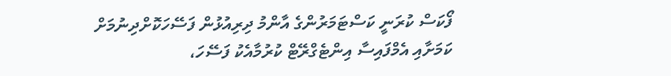ފޯކަސް ކުރަނީ ކަސްޓަމަރުންގެ އާންމު ދިރިއުޅުން ފަސޭހަކޮށްދިނުމަށް ކަމަށާއި އެމްފައިސާ އިންޓެގްރޭޓް ކުރުމާއެކު ފަސޭހަ،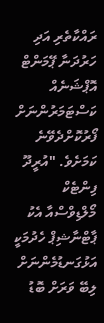ރައްކާތެރި އަދި ހަރުދަނާ ޕޭމަންޓް އޮޕްޝަނެއް ކަސްޓަމަރުންނަށް ފޯރުކޮށްދެވޭނެ ކަމަށެވެ. "އުރީދޫ ފިންޓެކް މޯލްޑިވްސްއާ އެކު ޕާޓްނާޝިޕް ހެދުމަކީ އަޅުގަނޑުމެންނަށް ލިބޭ ވަރަށް ބޮޑު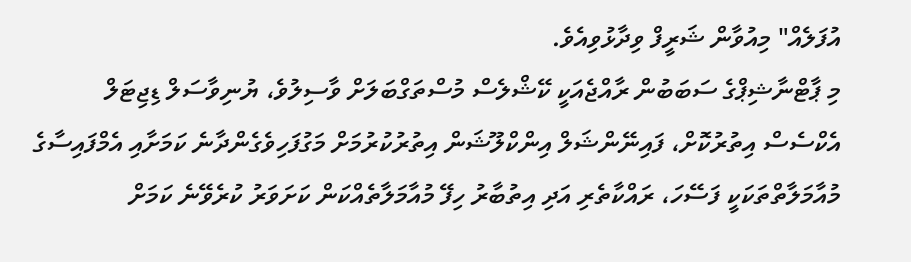އުފަލެއް" މިއުވާން ޝަރީފް ވިދާޅުވިއެވެ.
މި ޕާޓްނާޝިޕްގެ ސަބަބުން ރާއްޖެއަކީ ކޭޝްލެސް މުސްތަގްބަލަށް ވާސިލުވެ، ޔުނިވާސަލް ޑިޖިޓަލް އެކްސެސް އިތުރުކޮށް، ފައިނޭންޝަލް އިންކްލޫޝަން އިތުރުކުރުމަށް މަގުފަހިވެގެންދާނެ ކަމަށާއި އެމްފައިސާގެ މުއާމަލާތްތަކަކީ ފަސޭހަ، ރައްކާތެރި އަދި އިތުބާރު ހިފޭ މުއާމަލާތެއްކަން ކަށަވަރު ކުރެވޭނެ ކަމަށް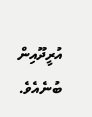އުރީދޫއިން ބުނެއެވެ.